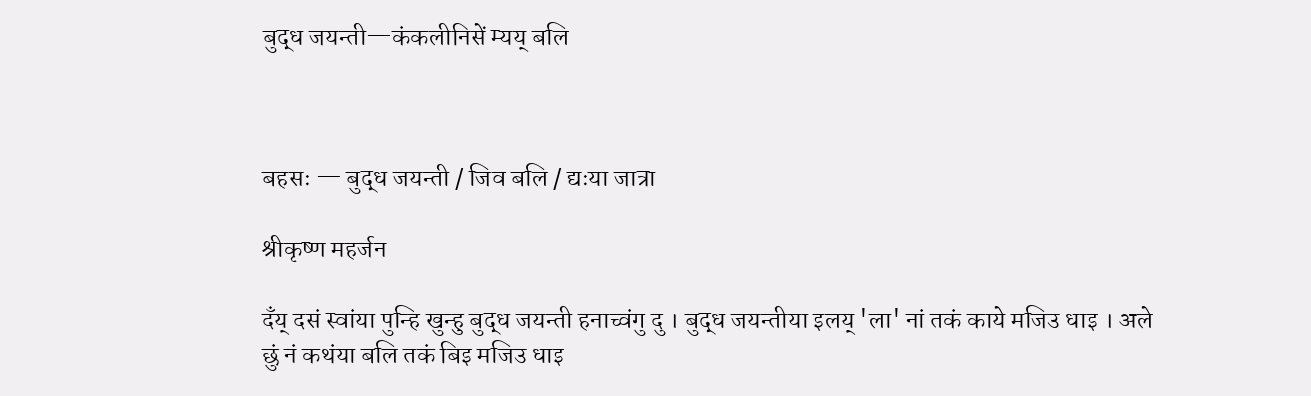बुद्ध जयन्ती—कंकलीनिसें म्यय् बलि



बहसः — बुद्ध जयन्ती / जिव बलि / द्यःया जात्रा

श्रीकृष्ण महर्जन

दँय् दसं स्वांया पुन्हि खुन्हु बुद्ध जयन्ती हनाच्वंगु दु । बुद्ध जयन्तीया इलय् 'ला' नां तकं काये मजिउ धाइ । अले छुं नं कथंया बलि तकं बिइ मजिउ धाइ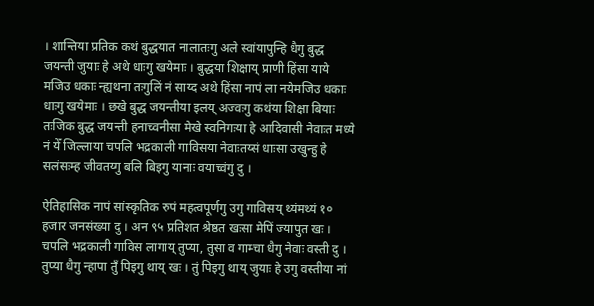। शान्तिया प्रतिक कथं बुद्धयात नालातःगु अले स्वांयापुन्हि धैगु बुद्ध जयन्ती जुयाः हे अथे धाःगु खयेमाः । बुद्धया शिक्षाय् प्राणी हिंसा याये मजिउ धकाः न्ह्यथना तःगुलिं नं साय्द अथे हिंसा नापं ला नयेमजिउ धकाः धाःगु खयेमाः । छखे बुद्ध जयन्तीया इलय् अज्वःगु कथंया शिक्षा बियाः तःजिक बुद्ध जयन्ती हनाच्वनीसा मेखे स्वनिगःया हे आदिवासी नेवाःत मध्ये नं येँ जिल्लाया चपलि भद्रकाली गाविसया नेवाःतय्सं धाःसा उखुन्हु हे सलंसःम्ह जीवतय्गु बलि बिइगु यानाः वयाच्वंगु दु ।

ऐतिहासिक नापं सांस्कृतिक रुपं महत्वपूर्णगु उगु गाविसय् थ्यंमथ्यं १० हजार जनसंख्या दु । अन ९५ प्रतिशत श्रेष्ठत खःसा मेपिं ज्यापुत खः । चपलि भद्रकाली गाविस लागाय् तुप्या, तुसा व गाम्चा धैगु नेवाः वस्ती दु । तुप्या धैगु न्हापा तुँ पिइगु थाय् खः । तुं पिइगु थाय् जुयाः हे उगु वस्तीया नां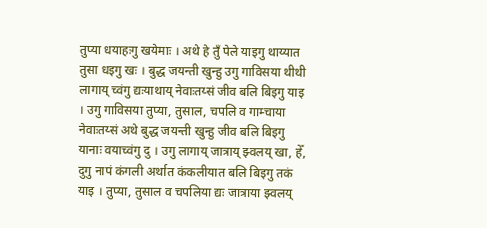तुप्या धयाहःगु खयेमाः । अथे हे तुँ पेले याइगु थाय्यात तुसा धइगु खः । बुद्ध जयन्ती खुन्हु उगु गाविसया थीथी लागाय् च्वंगु द्यःयाथाय् नेवाःतय्सं जीव बलि बिइगु याइ । उगु गाविसया तुप्या, तुसाल, चपलि व गाम्चाया नेवाःतय्सं अथे बुद्ध जयन्ती खुन्हु जीव बलि बिइगु यानाः वयाच्वंगु दु । उगु लागाय् जात्राय् झ्वलय् खा, हेँ, दुगु नापं कंगली अर्थात कंकलीयात बलि बिइगु तकं याइ । तुप्या, तुसाल व चपलिया द्यः जात्राया झ्वलय्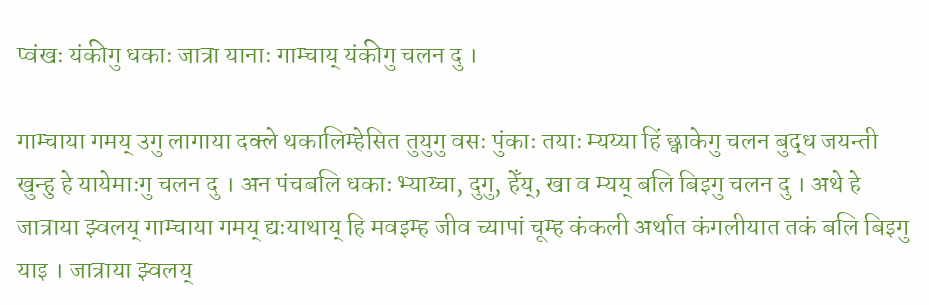प्वंखः यंकीगु धकाः जात्रा यानाः गाम्चाय् यंकीगु चलन दु ।

गाम्चाया गमय् उगु लागाया दक्ले थकालिम्हेसित तुयुगु वसः पुंकाः तयाः म्यय्या हिं छ्वाकेगु चलन बुद्ध जयन्ती खुन्हु हे यायेमाःगु चलन दु । अन पंचबलि धकाः भ्याय्चा, दुगु, हेँय्, खा व म्यय् बलि बिइगु चलन दु । अथे हे जात्राया झ्वलय् गाम्चाया गमय् द्यःयाथाय् हि मवइम्ह जीव च्यापां चूम्ह कंकली अर्थात कंगलीयात तकं बलि बिइगु याइ । जात्राया झ्वलय्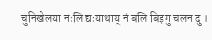चुनिखेलया नःलि द्यःयाथाय् नं बलि बिइगु चलन दु ।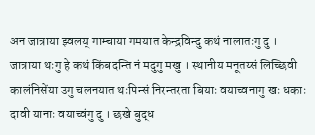अन जात्राया झ्वलय् गाम्चाया गमयात केन्द्रविन्दु कथं नालातःगु दु । जात्राया थःगु हे कथं किंबदन्ति नं मदुगु मखु । स्थानीय मनूतय्सं लिच्छिवी कालंनिसेंया उगु चलनयात थःपिन्सं निरन्तरता बियाः वयाच्वनागु खः धकाः दावी यानाः वयाच्वंगु दु । छखे बुद्ध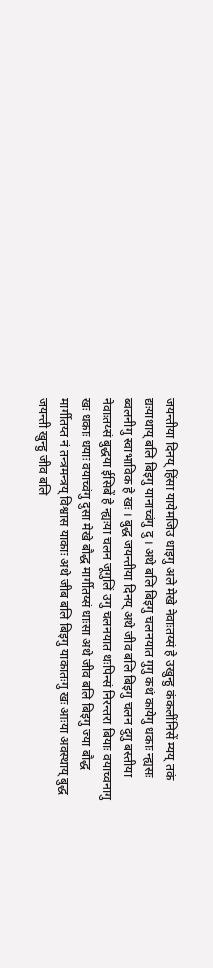जयन्तीया दिनय् हिंसा यायेमजिउ धाइगु अले मेखे नेवाःतय्सं हे उखुन्हु कंकलींनिसें म्यय् तकं द्यःयाथाय् बलि बिइगु यानाच्वंगु दु । अथे बलि बिइगु चलनयात गुगु कथं कायेगु धकाः न्ह्यसः ब्वलनीगु स्वाभाविक हे खः । बुद्ध जयन्तीया दिनय् अथे जीव बलि बिइगु चलन दुगु बस्तीया नेवाःतय्सं बुद्धया ईसिबें हे न्ह्यःया चलन जूगुलिं उगु चलनयात थःपिन्सं निरन्तरा बियाः वयाच्वनागु खः धकाः धयाः वयाच्वंगु दुसा मेखे बौद्ध मार्गीतय्सं धाःसा अथे जीव बलि बिइगु ज्या बौद्ध मार्गीतय्त नं तन्त्रमन्त्रय् विश्वास याकाः अथे जीब बलि बिइगु याकातःगु खः आःया अवस्थाय् बुद्ध जयन्ती खुन्हु जीव बलि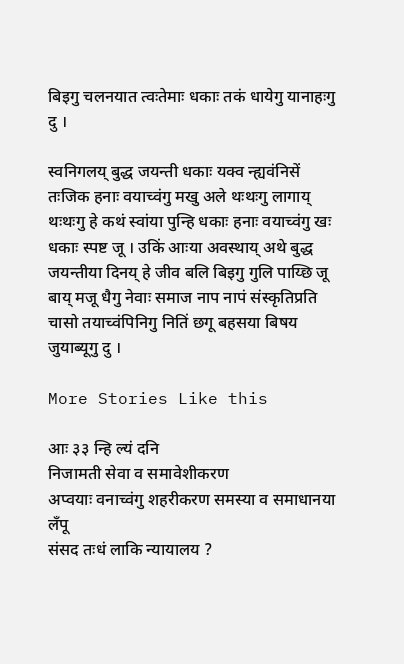बिइगु चलनयात त्वःतेमाः धकाः तकं धायेगु यानाहःगु दु ।

स्वनिगलय् बुद्ध जयन्ती धकाः यक्व न्ह्यवंनिसें तःजिक हनाः वयाच्वंगु मखु अले थःथःगु लागाय् थःथःगु हे कथं स्वांया पुन्हि धकाः हनाः वयाच्वंगु खः धकाः स्पष्ट जू । उकिं आःया अवस्थाय् अथे बुद्ध जयन्तीया दिनय् हे जीव बलि बिइगु गुलि पाय्छि जू बाय् मजू धैगु नेवाः समाज नाप नापं संस्कृतिप्रति चासो तयाच्वंपिनिगु नितिं छगू बहसया बिषय जुयाब्यूगु दु ।

More Stories Like this

आः ३३ न्हि ल्यं दनि
निजामती सेवा व समावेशीकरण
अप्वयाः वनाच्वंगु शहरीकरण समस्या व समाधानया लँपू
संसद तःधं लाकि न्यायालय ?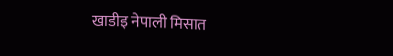खाडीइ नेपाली मिसात